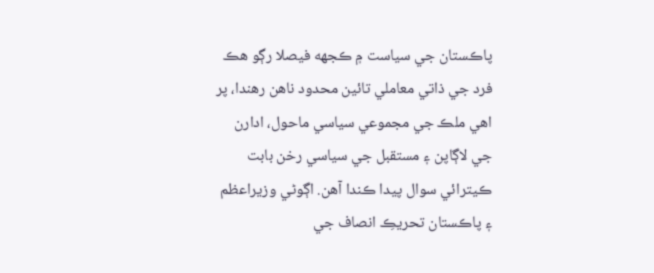پاڪستان جي سياست ۾ ڪجهه فيصلا رڳو هڪ فرد جي ذاتي معاملي تائين محدود ناهن رهندا، پر اهي ملڪ جي مجموعي سياسي ماحول، ادارن جي لاڳاپن ۽ مستقبل جي سياسي رخن بابت ڪيترائي سوال پيدا ڪندا آهن. اڳوڻي وزيراعظم ۽ پاڪستان تحريڪِ انصاف جي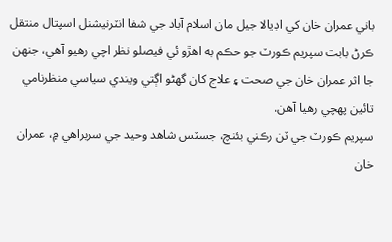باني عمران خان کي اڊيالا جيل مان اسلام آباد جي شفا انٽرنيشنل اسپتال منتقل ڪرڻ بابت سپريم ڪورٽ جو حڪم به اهڙو ئي فيصلو نظر اچي رهيو آهي، جنهن جا اثر عمران خان جي صحت ۽ علاج کان گهڻو اڳتي ويندي سياسي منظرنامي تائين پهچي رهيا آهن.
سپريم ڪورٽ جي ٽن رڪني بئنچ، جسٽس شاهد وحيد جي سربراهي ۾، عمران خان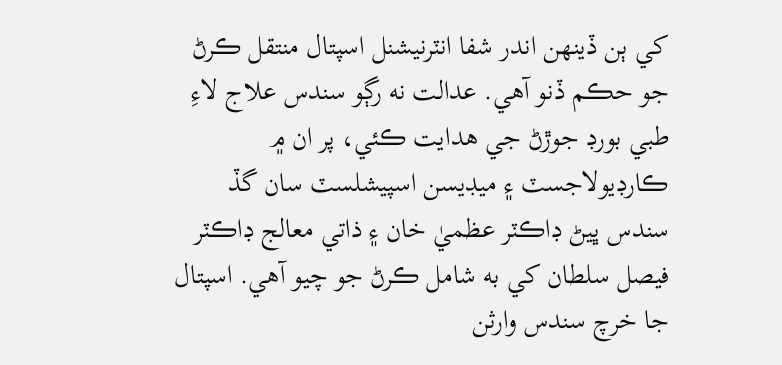کي ٻن ڏينهن اندر شفا انٽرنيشنل اسپتال منتقل ڪرڻ جو حڪم ڏنو آهي. عدالت نه رڳو سندس علاج لاءِ طبي بورڊ جوڙڻ جي هدايت ڪئي، پر ان ۾ ڪارڊيولاجسٽ ۽ ميڊيسن اسپيشلسٽ سان گڏ سندس ڀيڻ ڊاڪٽر عظميٰ خان ۽ ذاتي معالج ڊاڪٽر فيصل سلطان کي به شامل ڪرڻ جو چيو آهي. اسپتال جا خرچ سندس وارثن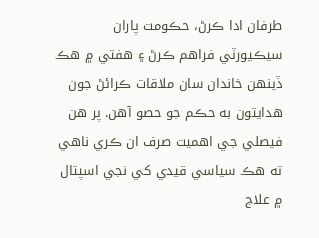طرفان ادا ڪرڻ، حڪومت پاران سيڪيورٽي فراهم ڪرڻ ۽ هفتي ۾ هڪ ڏينهن خاندان سان ملاقات ڪرائڻ جون هدايتون به حڪم جو حصو آهن. پر هن فيصلي جي اهميت صرف ان ڪري ناهي ته هڪ سياسي قيدي کي نجي اسپتال ۾ علاج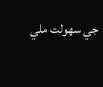جي سهولت ملي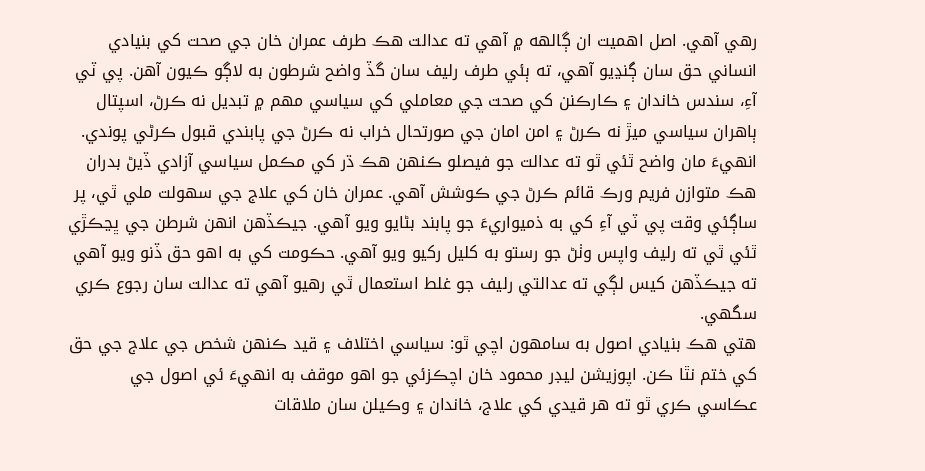رهي آهي. اصل اهميت ان ڳالهه ۾ آهي ته عدالت هڪ طرف عمران خان جي صحت کي بنيادي انساني حق سان ڳنڍيو آهي، ته ٻئي طرف رليف سان گڏ واضح شرطون به لاڳو ڪيون آهن. پي ٽي آءِ، سندس خاندان ۽ ڪارڪنن کي صحت جي معاملي کي سياسي مهم ۾ تبديل نه ڪرڻ، اسپتال ٻاهران سياسي ميڙ نه ڪرڻ ۽ امن امان جي صورتحال خراب نه ڪرڻ جي پابندي قبول ڪرڻي پوندي. انهيءَ مان واضح ٿئي ٿو ته عدالت جو فيصلو ڪنهن هڪ ڌر کي مڪمل سياسي آزادي ڏيڻ بدران هڪ متوازن فريم ورڪ قائم ڪرڻ جي ڪوشش آهي. عمران خان کي علاج جي سهولت ملي ٿي، پر ساڳئي وقت پي ٽي آءِ کي به ذميواريءَ جو پابند بڻايو ويو آهي. جيڪڏهن انهن شرطن جي ڀڃڪڙي ٿئي ٿي ته رليف واپس وٺڻ جو رستو به کليل رکيو ويو آهي. حڪومت کي به اهو حق ڏنو ويو آهي ته جيڪڏهن کيس لڳي ته عدالتي رليف جو غلط استعمال ٿي رهيو آهي ته عدالت سان رجوع ڪري سگهي.
هتي هڪ بنيادي اصول به سامهون اچي ٿو: سياسي اختلاف ۽ قيد ڪنهن شخص جي علاج جي حق کي ختم نٿا ڪن. اپوزيشن ليڊر محمود خان اچڪزئي جو اهو موقف به انهيءَ ئي اصول جي عڪاسي ڪري ٿو ته هر قيدي کي علاج، خاندان ۽ وڪيلن سان ملاقات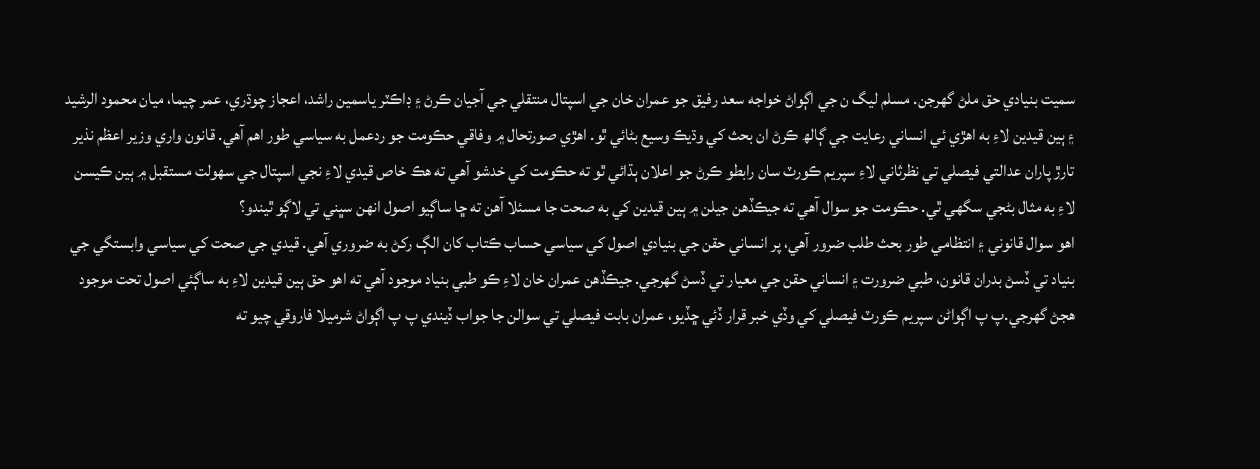سميت بنيادي حق ملڻ گهرجن. مسلم ليگ ن جي اڳواڻ خواجه سعد رفيق جو عمران خان جي اسپتال منتقلي جي آجيان ڪرڻ ۽ ڊاڪٽر ياسمين راشد، اعجاز چوڌري، عمر چيما، ميان محمود الرشيد ۽ ٻين قيدين لاءِ به اهڙي ئي انساني رعايت جي ڳالھ ڪرڻ ان بحث کي وڌيڪ وسيع بڻائي ٿو. اهڙي صورتحال ۾ وفاقي حڪومت جو ردعمل به سياسي طور اهم آهي. قانون واري وزير اعظم نذير تارڙ پاران عدالتي فيصلي تي نظرثاني لاءِ سپريم ڪورٽ سان رابطو ڪرڻ جو اعلان ٻڌائي ٿو ته حڪومت کي خدشو آهي ته هڪ خاص قيدي لاءِ نجي اسپتال جي سهولت مستقبل ۾ ٻين ڪيسن لاءِ به مثال بڻجي سگهي ٿي. حڪومت جو سوال آهي ته جيڪڏهن جيلن ۾ ٻين قيدين کي به صحت جا مسئلا آهن ته ڇا ساڳيو اصول انهن سڀني تي لاڳو ٿيندو؟
اهو سوال قانوني ۽ انتظامي طور بحث طلب ضرور آهي، پر انساني حقن جي بنيادي اصول کي سياسي حساب ڪتاب کان الڳ رکڻ به ضروري آهي. قيدي جي صحت کي سياسي وابستگي جي بنياد تي ڏسڻ بدران قانون، طبي ضرورت ۽ انساني حقن جي معيار تي ڏسڻ گهرجي. جيڪڏهن عمران خان لاءِ ڪو طبي بنياد موجود آهي ته اهو حق ٻين قيدين لاءِ به ساڳئي اصول تحت موجود هجڻ گهرجي.پ پ اڳواڻن سپريم ڪورٽ فيصلي کي وڏي خبر قرار ڏئي ڇڏيو، عمران بابت فيصلي تي سوالن جا جواب ڏيندي پ پ اڳواڻ شرميلا فاروقي چيو ته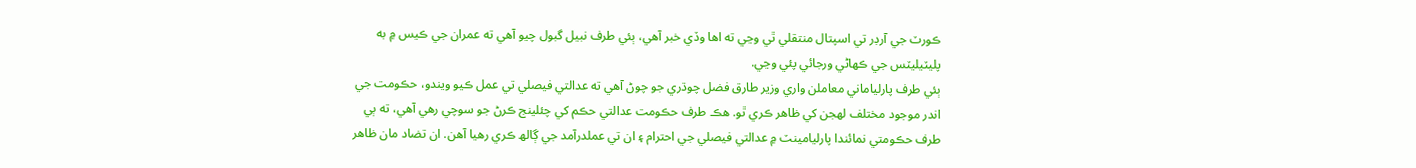ڪورٽ جي آرڊر تي اسپتال منتقلي ٿي وڃي ته اھا وڏي خبر آهي، ٻئي طرف نبيل گبول چيو آھي ته عمران جي ڪيس ۾ به پليٽيليٽس جي ڪهاڻي ورجائي پئي وڃي.
ٻئي طرف پارلياماني معاملن واري وزير طارق فضل چوڌري جو چوڻ آھي ته عدالتي فيصلي تي عمل ڪيو ويندو، حڪومت جي اندر موجود مختلف لهجن کي ظاهر ڪري ٿو. هڪ طرف حڪومت عدالتي حڪم کي چئلينج ڪرڻ جو سوچي رهي آهي، ته ٻي طرف حڪومتي نمائندا پارليامينٽ ۾ عدالتي فيصلي جي احترام ۽ ان تي عملدرآمد جي ڳالھ ڪري رهيا آهن. ان تضاد مان ظاهر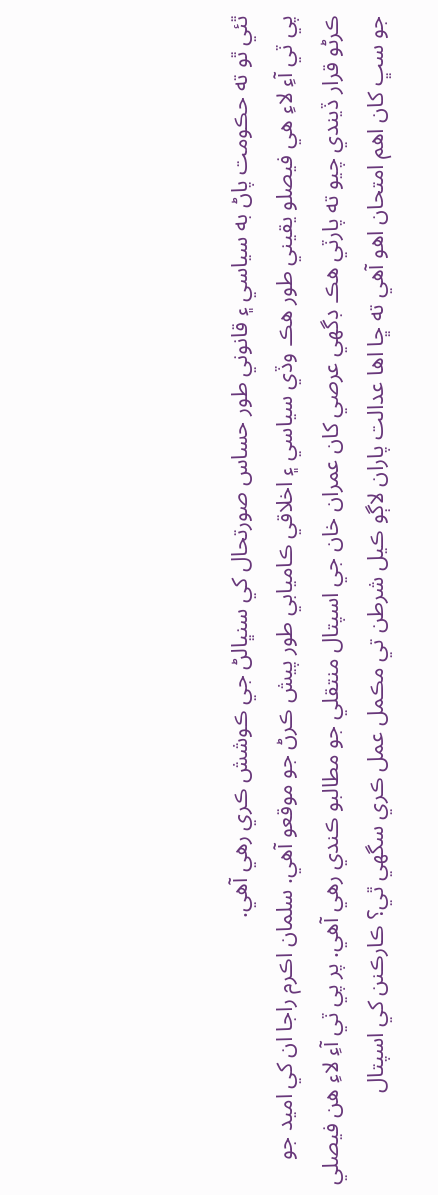ٿئي ٿو ته حڪومت پاڻ به سياسي ۽ قانوني طور حساس صورتحال کي سنڀالڻ جي ڪوشش ڪري رهي آهي.
پي ٽي آءِ لاءِ هي فيصلو يقيني طور هڪ وڏي سياسي ۽ اخلاقي ڪاميابي طور پيش ڪرڻ جو موقعو آهي. سلمان اڪرم راجا ان کي اميد جو ڪرڻو قرار ڏيندي چيو ته پارٽي هڪ ڊگهي عرصي کان عمران خان جي اسپتال منتقلي جو مطالبو ڪندي رهي آهي. پر پي ٽي آءِ لاءِ هن فيصلي جو سڀ کان اهم امتحان اهو آهي ته ڇا اها عدالت پاران لاڳو ڪيل شرطن تي مڪمل عمل ڪري سگهي ٿي؟ ڪارڪنن کي اسپتال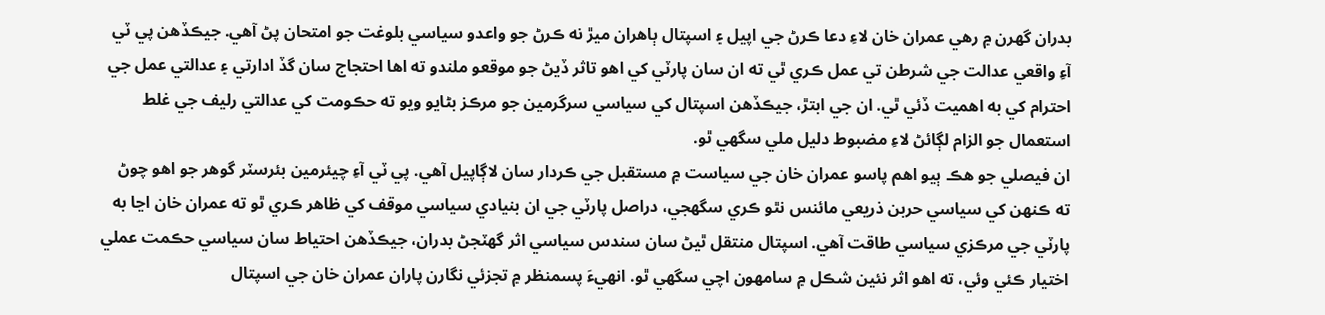بدران گهرن ۾ رهي عمران خان لاءِ دعا ڪرڻ جي اپيل ۽ اسپتال ٻاهران ميڙ نه ڪرڻ جو واعدو سياسي بلوغت جو امتحان پڻ آهي. جيڪڏهن پي ٽي آءِ واقعي عدالت جي شرطن تي عمل ڪري ٿي ته ان سان پارٽي کي اهو تاثر ڏيڻ جو موقعو ملندو ته اها احتجاج سان گڏ ادارتي ۽ عدالتي عمل جي احترام کي به اهميت ڏئي ٿي. ان جي ابتڙ، جيڪڏهن اسپتال کي سياسي سرگرمين جو مرڪز بڻايو ويو ته حڪومت کي عدالتي رليف جي غلط استعمال جو الزام لڳائڻ لاءِ مضبوط دليل ملي سگهي ٿو.
ان فيصلي جو هڪ ٻيو اهم پاسو عمران خان جي سياست ۾ مستقبل جي ڪردار سان لاڳاپيل آهي. پي ٽي آءِ چيئرمين بئرسٽر گوهر جو اهو چوڻ ته ڪنهن کي سياسي حربن ذريعي مائنس نٿو ڪري سگهجي، دراصل پارٽي جي ان بنيادي سياسي موقف کي ظاهر ڪري ٿو ته عمران خان اڃا به پارٽي جي مرڪزي سياسي طاقت آهي. اسپتال منتقل ٿيڻ سان سندس سياسي اثر گهٽجڻ بدران، جيڪڏهن احتياط سان سياسي حڪمت عملي اختيار ڪئي وئي، ته اهو اثر نئين شڪل ۾ سامهون اچي سگهي ٿو. انهيءَ پسمنظر ۾ تجزئي نگارن پاران عمران خان جي اسپتال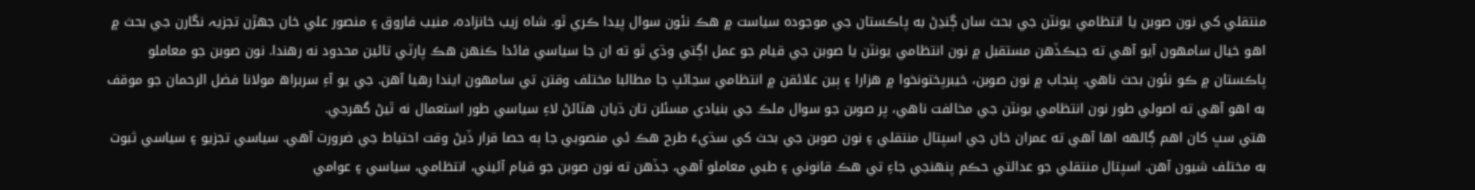منتقلي کي نون صوبن يا انتظامي يونٽن جي بحث سان ڳنڍڻ به پاڪستان جي موجوده سياست ۾ هڪ نئون سوال پيدا ڪري ٿو. شاه زيب خانزاده، منيب فاروق ۽ منصور علي خان جهڙن تجزيہ نگارن جي بحث ۾ اهو خيال سامهون آيو آهي ته جيڪڏهن مستقبل ۾ نون انتظامي يونٽن يا صوبن جي قيام جو عمل اڳتي وڌي ٿو ته ان جا سياسي فائدا ڪنهن هڪ پارٽي تائين محدود نه رهندا. نون صوبن جو معاملو پاڪستان ۾ ڪو نئون بحث ناهي. پنجاب ۾ نون صوبن، خيبرپختونخوا ۾ هزارا ۽ ٻين علائقن ۾ انتظامي سڃاڻپ جا مطالبا مختلف وقتن تي سامهون ايندا رهيا آهن. جي يو آءِ سربراھ مولانا فضل الرحمان جو موقف به اهو آهي ته اصولي طور نون انتظامي يونٽن جي مخالفت ناهي، پر صوبن جو سوال ملڪ جي بنيادي مسئلن تان ڌيان هٽائڻ لاءِ سياسي طور استعمال نه ٿيڻ گهرجي.
هتي سڀ کان اهم ڳالهه اها آهي ته عمران خان جي اسپتال منتقلي ۽ نون صوبن جي بحث کي سڌيءَ طرح هڪ ئي منصوبي جا ٻه حصا قرار ڏيڻ وقت احتياط جي ضرورت آهي. سياسي تجزيو ۽ سياسي ثبوت به مختلف شيون آهن. اسپتال منتقلي جو عدالتي حڪم پنهنجي جاءِ تي هڪ قانوني ۽ طبي معاملو آهي، جڏهن ته نون صوبن جو قيام آئيني، انتظامي، سياسي ۽ عوامي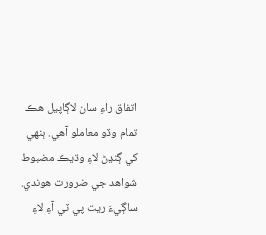اتفاق راءِ سان لاڳاپيل هڪ تمام وڏو معاملو آهي. ٻنهي کي ڳنڍڻ لاءِ وڌيڪ مضبوط شواهد جي ضرورت هوندي.
ساڳيءَ ريت پي ٽي آءِ لاءِ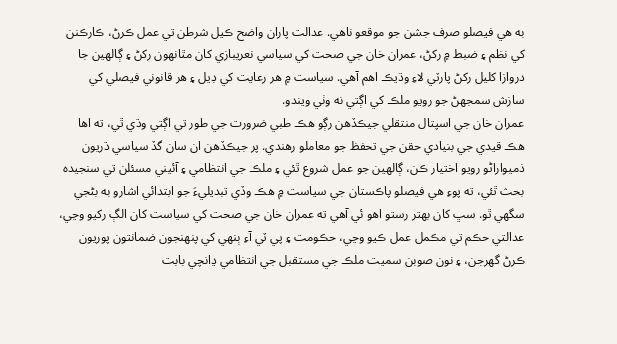به هي فيصلو صرف جشن جو موقعو ناهي. عدالت پاران واضح ڪيل شرطن تي عمل ڪرڻ، ڪارڪنن کي نظم ۽ ضبط ۾ رکڻ، عمران خان جي صحت کي سياسي نعريبازي کان مٿانهون رکڻ ۽ ڳالهين جا دروازا کليل رکڻ پارٽي لاءِ وڌيڪ اهم آهي. سياست ۾ هر رعايت کي ڊيل ۽ هر قانوني فيصلي کي سازش سمجهڻ جو رويو ملڪ کي اڳتي نه وٺي ويندو.
عمران خان جي اسپتال منتقلي جيڪڏهن رڳو هڪ طبي ضرورت جي طور تي اڳتي وڌي ٿي، ته اها هڪ قيدي جي بنيادي حقن جي تحفظ جو معاملو رهندي. پر جيڪڏهن ان سان گڏ سياسي ڌريون ذميواراڻو رويو اختيار ڪن، ڳالهين جو عمل شروع ٿئي ۽ ملڪ جي انتظامي ۽ آئيني مسئلن تي سنجيده بحث ٿئي، ته پوءِ هي فيصلو پاڪستان جي سياست ۾ هڪ وڏي تبديليءَ جو ابتدائي اشارو به بڻجي سگهي ٿو. سڀ کان بهتر رستو اهو ئي آهي ته عمران خان جي صحت کي سياست کان الڳ رکيو وڃي، عدالتي حڪم تي مڪمل عمل ڪيو وڃي، حڪومت ۽ پي ٽي آءِ ٻنهي کي پنهنجون ضمانتون پوريون ڪرڻ گهرجن، ۽ نون صوبن سميت ملڪ جي مستقبل جي انتظامي ڍانچي بابت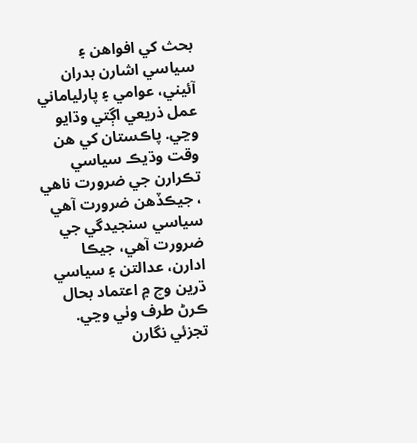بحث کي افواهن ۽ سياسي اشارن بدران آئيني، عوامي ۽ پارلياماني عمل ذريعي اڳتي وڌايو وڃي. پاڪستان کي هن وقت وڌيڪ سياسي تڪرارن جي ضرورت ناھي ، جيڪڏھن ضرورت آھي سياسي سنجيدگي جي ضرورت آهي، جيڪا ادارن، عدالتن ۽ سياسي ڌرين وچ ۾ اعتماد بحال ڪرڻ طرف وٺي وڃي.
تجزئي نگارن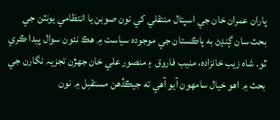پاران عمران خان جي اسپتال منتقلي کي نون صوبن يا انتظامي يونٽن جي بحث سان ڳنڍڻ به پاڪستان جي موجوده سياست ۾ هڪ نئون سوال پيدا ڪري ٿو. شاه زيب خانزاده، منيب فاروق ۽ منصور علي خان جهڙن تجزيہ نگارن جي بحث ۾ اهو خيال سامهون آيو آهي ته جيڪڏهن مستقبل ۾ نون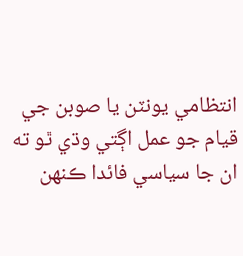انتظامي يونٽن يا صوبن جي قيام جو عمل اڳتي وڌي ٿو ته ان جا سياسي فائدا ڪنهن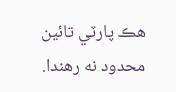هڪ پارٽي تائين محدود نه رهندا.